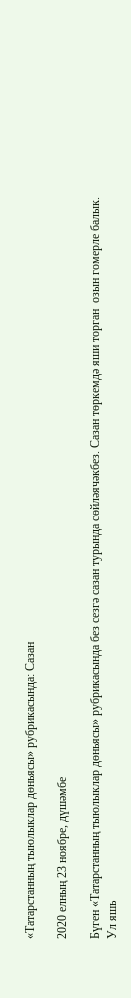«Татарстанның тыюлыклар дөньясы» рубрикасында: Сазан

2020 елның 23 ноябре, дүшәмбе

Бүген «Татарстанның тыюлыклар дөньясы» рубрикасында без сезгә сазан турында сөйләячәкбез. Сазан төркемдә яши торган  озын гомерле балык. Ул яшь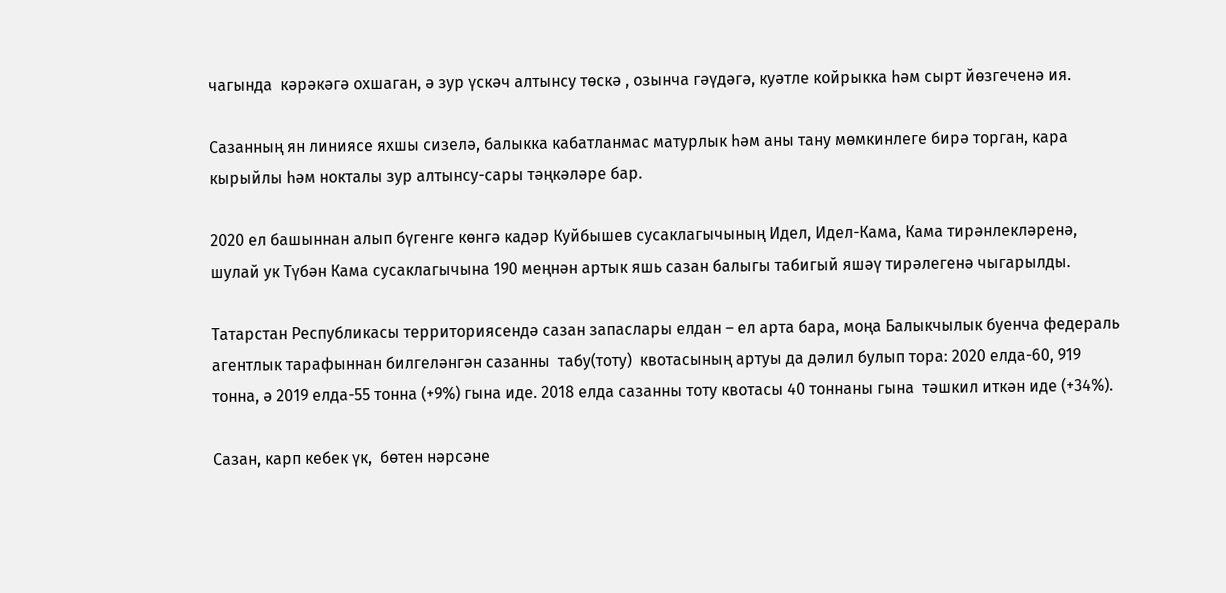чагында  кәрәкәгә охшаган, ә зур үскәч алтынсу төскә , озынча гәүдәгә, куәтле койрыкка һәм сырт йөзгеченә ия.

Сазанның ян линиясе яхшы сизелә, балыкка кабатланмас матурлык һәм аны тану мөмкинлеге бирә торган, кара кырыйлы һәм нокталы зур алтынсу-сары тәңкәләре бар.

2020 ел башыннан алып бүгенге көнгә кадәр Куйбышев сусаклагычының Идел, Идел-Кама, Кама тирәнлекләренә, шулай ук Түбән Кама сусаклагычына 190 меңнән артык яшь сазан балыгы табигый яшәү тирәлегенә чыгарылды.

Татарстан Республикасы территориясендә сазан запаслары елдан – ел арта бара, моңа Балыкчылык буенча федераль агентлык тарафыннан билгеләнгән сазанны  табу(тоту)  квотасының артуы да дәлил булып тора: 2020 елда-60, 919 тонна, ә 2019 елда-55 тонна (+9%) гына иде. 2018 елда сазанны тоту квотасы 40 тоннаны гына  тәшкил иткән иде (+34%).

Сазан, карп кебек үк,  бөтен нәрсәне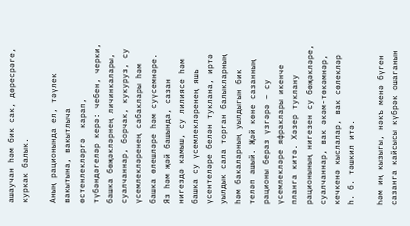ашаучан һәм бик сак, дөресрәге, куркак балык.

Аның рационында ел, тәүлек вакытына, вакытлыча өстенлекләргә  карап, түбәндәгеләр керә: чебен, черки, башка бөҗәкләрнең личинкалары,  суалчаннар, борчак, кукуруз, су үсемлекләренең сабаклары һәм башка өлешләре һәм суүсемнәре. Яз һәм җәй башында, сазан нигездә камыш, су лилиясе һәм башка су үсемлекләренең яшь үсентеләре белән туклана, иртә уылдык сала торган балыкларның һәм бакаларның уылдыгын бик теләп ашый. Җәй көне сазанның  рационы бераз үзгәрә – су үсемлекләре яфраклары икенче планга китә. Хәзер туклану рационының нигезен су бөҗәкләре, суалчаннар, вак әкәм-төкәмнәр, кечкенә кыслалар, вак сөлекләр һ. б. тәшкил итә.

Һәм иң кызыгы, нәкъ менә бүген сазанга кайсысы күбрәк ошаганын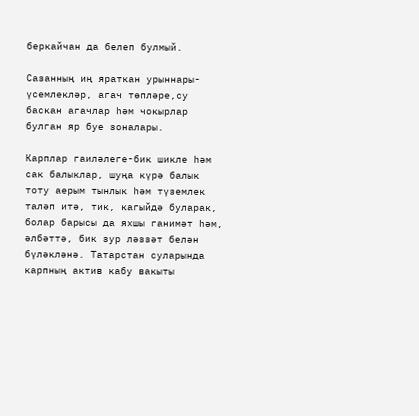беркайчан да белеп булмый.

Сазанның иң яраткан урыннары-үсемлекләр, агач төпләре,су баскан агачлар һәм чокырлар булган яр буе зоналары.

Карплар гаиләлеге-бик шикле һәм сак балыклар, шуңа күрә балык тоту аерым тынлык һәм түземлек таләп итә, тик, кагыйдә буларак, болар барысы да яхшы ганимәт һәм, әлбәттә, бик зур ләззәт белән бүләкләнә. Татарстан суларында карпның актив кабу вакыты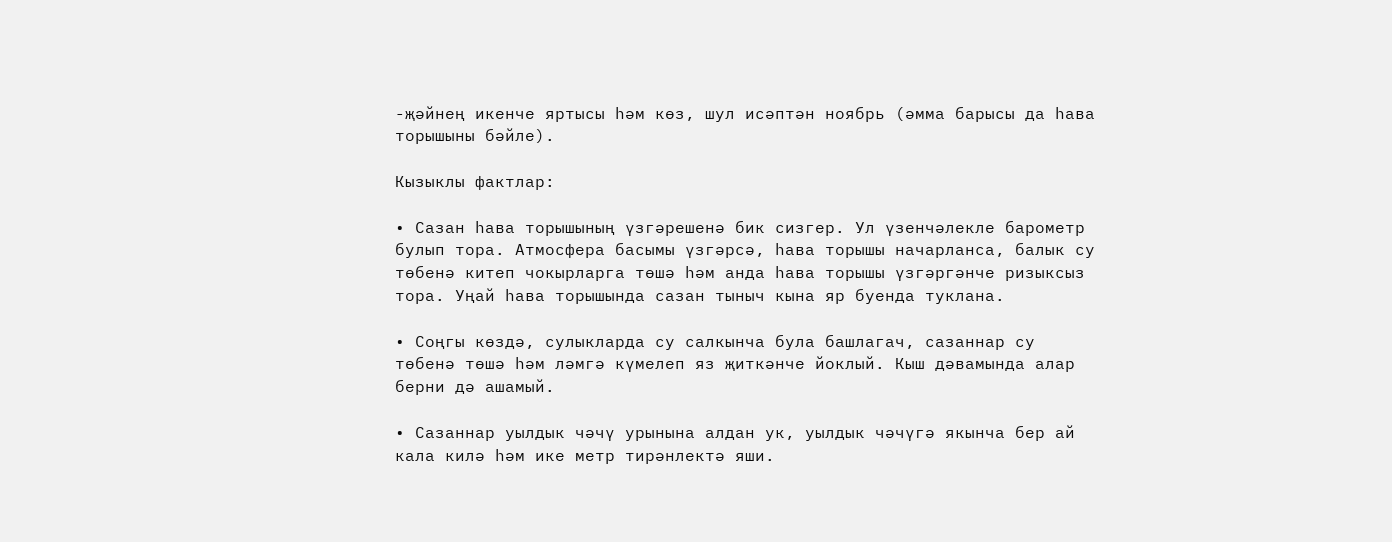-җәйнең икенче яртысы һәм көз, шул исәптән ноябрь (әмма барысы да һава торышыны бәйле).

Кызыклы фактлар:

• Сазан һава торышының үзгәрешенә бик сизгер. Ул үзенчәлекле барометр булып тора. Атмосфера басымы үзгәрсә, һава торышы начарланса, балык су төбенә китеп чокырларга төшә һәм анда һава торышы үзгәргәнче ризыксыз тора. Уңай һава торышында сазан тыныч кына яр буенда туклана.

• Соңгы көздә, сулыкларда су салкынча була башлагач, сазаннар су төбенә төшә һәм ләмгә күмелеп яз җиткәнче йоклый. Кыш дәвамында алар берни дә ашамый.

• Сазаннар уылдык чәчү урынына алдан ук, уылдык чәчүгә якынча бер ай кала килә һәм ике метр тирәнлектә яши.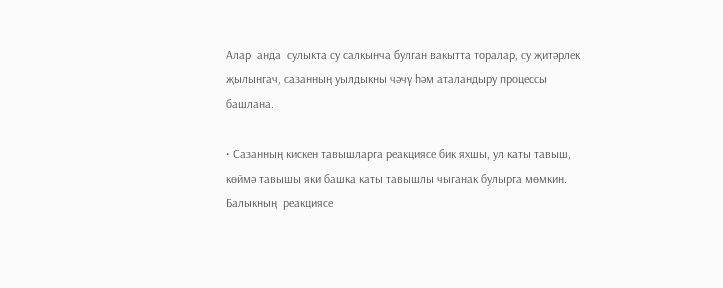Алар  анда  сулыкта су салкынча булган вакытта торалар, су җитәрлек җылынгач, сазанның уылдыкны чәчү һәм аталандыру процессы башлана.

• Сазанның кискен тавышларга реакциясе бик яхшы, ул каты тавыш,  көймә тавышы яки башка каты тавышлы чыганак булырга мөмкин. Балыкның  реакциясе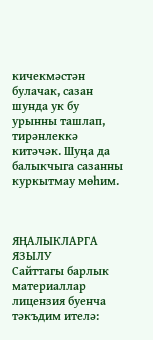кичекмәстән булачак, сазан шунда ук бу урынны ташлап, тирәнлеккә китәчәк. Шуңа да балыкчыга сазанны куркытмау мөһим.



ЯҢАЛЫКЛАРГА ЯЗЫЛУ
Сайттагы барлык материаллар лицензия буенча тәкъдим ителә: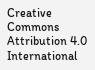Creative Commons Attribution 4.0 International